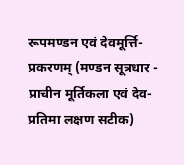रूपमण्डन एवं देवमूर्त्ति-प्रकरणम् (मण्डन सूत्रधार - प्राचीन मूर्तिकला एवं देव-प्रतिमा लक्षण सटीक)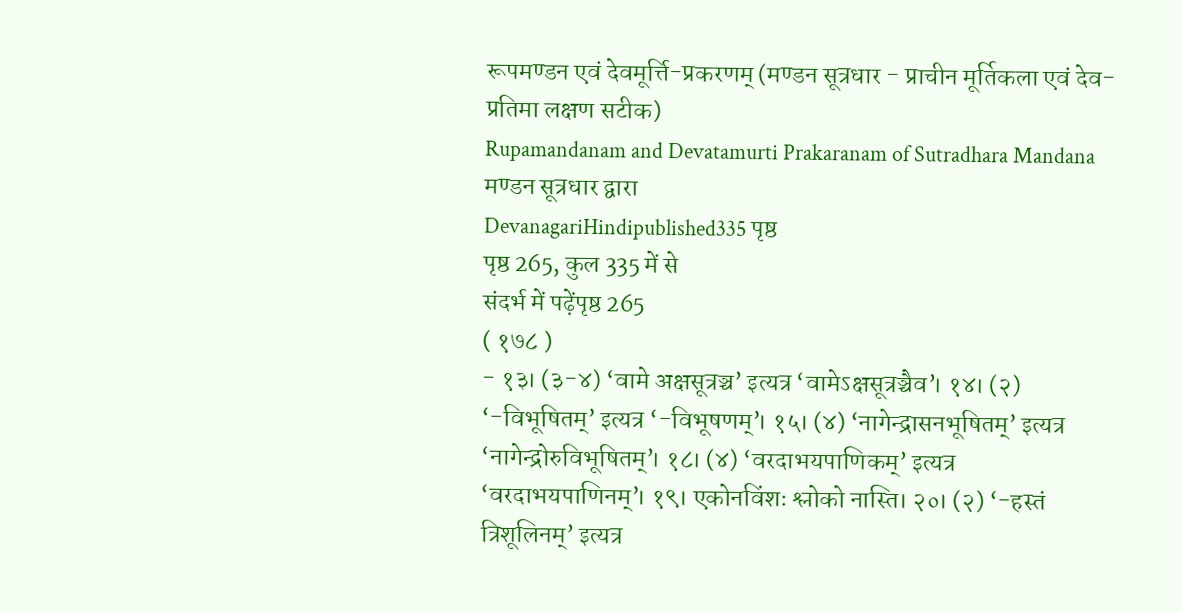रूपमण्डन एवं देवमूर्त्ति-प्रकरणम् (मण्डन सूत्रधार - प्राचीन मूर्तिकला एवं देव-प्रतिमा लक्षण सटीक)
Rupamandanam and Devatamurti Prakaranam of Sutradhara Mandana
मण्डन सूत्रधार द्वारा
DevanagariHindipublished335 पृष्ठ
पृष्ठ 265, कुल 335 में से
संदर्भ में पढ़ेंपृष्ठ 265
( १७८ )
- १३। (३-४) ‘वामे अक्षसूत्रञ्च’ इत्यत्र ‘वामेऽक्षसूत्रञ्चैव’। १४। (२) ‘-विभूषितम्’ इत्यत्र ‘-विभूषणम्’। १५। (४) ‘नागेन्द्रासनभूषितम्’ इत्यत्र ‘नागेन्द्रोरुविभूषितम्’। १८। (४) ‘वरदाभयपाणिकम्’ इत्यत्र ‘वरदाभयपाणिनम्’। १९। एकोनविंशः श्लोको नास्ति। २०। (२) ‘-हस्तं त्रिशूलिनम्’ इत्यत्र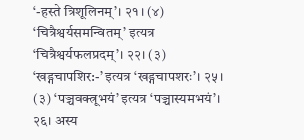‘-हस्ते त्रिशूलिनम्’। २१। (४) ‘चित्रैश्वर्यसमन्वितम्’ इत्यत्र ‘चित्रैश्वर्यफलप्रदम्’। २२। (३) ‘खड्गचापशिर:-’ इत्यत्र ‘खड्गचापशरः’। २५। (३) ‘पञ्चवक्त्रूभयं’ इत्यत्र ‘पञ्चास्यमभयं’। २६। अस्य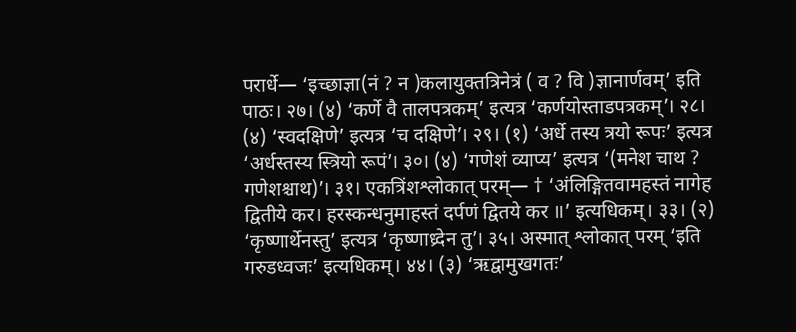परार्धे— ‘इच्छाज्ञा(नं ? न )कलायुक्तत्रिनेत्रं ( व ? वि )ज्ञानार्णवम्’ इति पाठः। २७। (४) ‘कर्णे वै तालपत्रकम्’ इत्यत्र ‘कर्णयोस्ताडपत्रकम्’। २८। (४) ‘स्वदक्षिणे’ इत्यत्र ‘च दक्षिणे’। २९। (१) ‘अर्धे तस्य त्रयो रूपः’ इत्यत्र ‘अर्धस्तस्य स्त्रियो रूपं’। ३०। (४) ‘गणेशं व्याप्य’ इत्यत्र ‘(मनेश चाथ ? गणेशश्चाथ)’। ३१। एकत्रिंशश्लोकात् परम्— † ‘अंलिङ्गितवामहस्तं नागेह द्वितीये कर। हरस्कन्धनुमाहस्तं दर्पणं द्वितये कर ॥’ इत्यधिकम्। ३३। (२) ‘कृष्णार्थेनस्तु’ इत्यत्र ‘कृष्णाध्र्देन तु’। ३५। अस्मात् श्लोकात् परम् ‘इति गरुडध्वजः’ इत्यधिकम्। ४४। (३) ‘ऋद्वामुखगतः’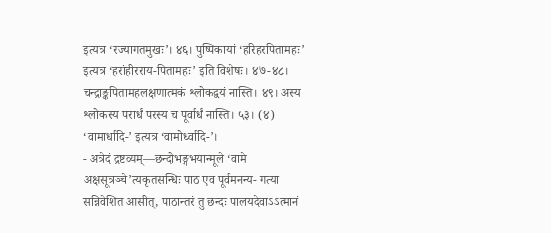इत्यत्र ‘रज्यागतमुखः’। ४६। पुष्पिकायां ‘हरिहरपितामहः’ इत्यत्र ‘हरांहीरराय-पितामहः’ इति विशेषः। ४७-४८। चन्द्राङ्कपितामहलक्षणात्मकं श्लोकद्वयं नास्ति। ४९। अस्य श्लोकस्य परार्धं परस्य च पूर्वार्धं नास्ति। ५३। (४) ‘वामार्धादि-’ इत्यत्र ‘वामोर्ध्वादि-’।
- अत्रेदं द्रष्टव्यम्—छन्दोभङ्गभयान्मूले ‘वामे अक्षसूत्रञ्चे’त्यकृतसन्धिः पाठ एव पूर्वमनन्य- गत्या सन्निवेशित आसीत्, पाठान्तरं तु छन्दः पालयदेवाऽऽत्मानं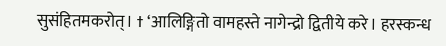सुसंहितमकरोत्। † ‘आलिङ्गितो वामहस्ते नागेन्द्रो द्वितीये करे। हरस्कन्ध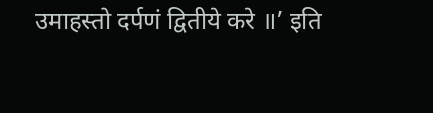उमाहस्तो दर्पणं द्वितीये करे ॥’ इति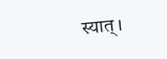स्यात्।